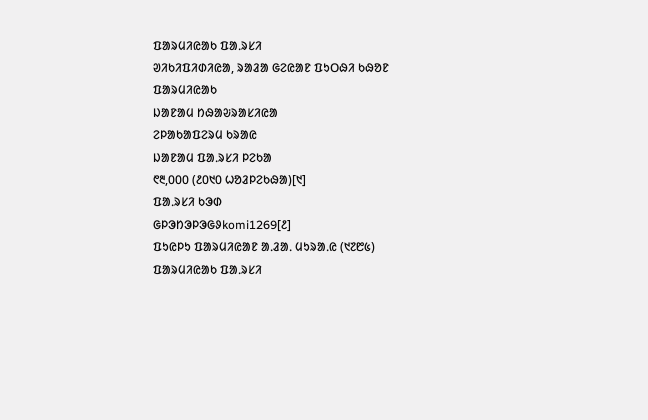ᱯᱟᱨᱢᱤᱭᱟᱠ ᱯᱟᱹᱨᱥᱤ
ᱣᱤᱠᱤᱯᱤᱰᱤᱭᱟ, ᱨᱟᱲᱟ ᱜᱮᱭᱟᱱ ᱯᱩᱛᱷᱤ ᱠᱷᱚᱱ
ᱯᱟᱨᱢᱤᱭᱟᱠ
ᱡᱟᱱᱟᱢ ᱴᱷᱟᱶᱨᱟᱥᱤᱭᱟ
ᱮᱞᱟᱠᱟᱯᱮᱨᱢ ᱠᱨᱟᱭ
ᱡᱟᱱᱟᱢ ᱯᱟᱹᱨᱥᱤ ᱞᱮᱠᱟ
᱖᱓,᱐᱐᱐ (᱒᱐᱑᱐ ᱦᱚᱲᱞᱮᱠᱷᱟ)[᱑]
ᱯᱟᱹᱨᱥᱤ ᱠᱳᱰ
ᱜᱞᱳᱴᱳᱞᱳᱜᱽkomi1269[᱒]
ᱯᱩᱭᱞᱩ ᱯᱟᱨᱢᱤᱭᱟᱱ ᱟᱹᱲᱟᱹ ᱢᱩᱨᱟᱹᱭ (᱑᱗᱘᱕)
ᱯᱟᱨᱢᱤᱭᱟᱠ ᱯᱟᱹᱨᱥᱤ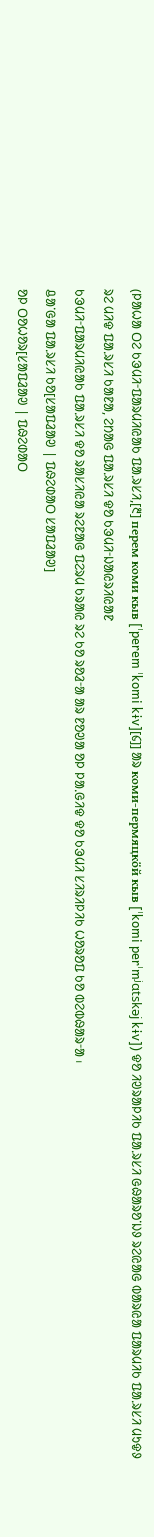(ᱞᱟᱦᱟ ᱛᱮ ᱠᱳᱢᱤᱼᱯᱟᱨᱢᱤᱭᱟᱠ ᱯᱟᱹᱨᱥᱤ,[᱓] перем коми кыв [ˈperem ˈkomi kɨv][᱔]] ᱟᱨ коми-пермяцкӧй кыв [ˈkomi perˈmʲɑtskəj kɨv]) ᱫᱚ ᱤᱣᱨᱟᱞᱤᱠ ᱯᱟᱹᱨᱥᱤ ᱜᱷᱟᱨᱚᱸᱡᱽ ᱨᱮᱭᱟᱜ ᱵᱟᱨᱭᱟ ᱯᱟᱨᱢᱤᱠ ᱯᱟᱹᱨᱥᱤ ᱢᱩᱫᱽ ᱨᱮ ᱢᱤᱫ ᱯᱟᱹᱨᱥᱤ ᱠᱟᱱᱟ, ᱮᱴᱟᱜ ᱯᱟᱹᱨᱥᱤ ᱫᱚ ᱠᱳᱢᱤᱼᱡᱟᱭᱨᱤᱭᱟᱱ
ᱠᱳᱢᱤᱼᱯᱟᱨᱢᱤᱭᱟᱠ ᱯᱟᱹᱨᱥᱤ ᱫᱚ ᱨᱟᱥᱤᱭᱟ ᱨᱮᱱᱟᱜ ᱯᱮᱨᱢ ᱠᱨᱟᱭ ᱨᱮ ᱠᱚ ᱨᱚᱲᱼᱟ ᱟᱨ ᱱᱚᱣᱟ ᱚᱞ ᱞᱟᱹᱜᱤᱫ ᱫᱚ ᱠᱳᱢᱤ ᱥᱤᱨᱤᱞᱤᱠ ᱦᱚᱨᱚᱯ ᱠᱚ ᱵᱮᱵᱷᱟᱨᱼᱟ ᱾
ᱪᱟᱸᱜᱟ ᱯᱟᱹᱨᱥᱤ ᱠᱚ[ᱥᱟᱯᱲᱟᱣ | ᱯᱷᱮᱰᱟᱛ ᱥᱟᱯᱲᱟᱣ]
ᱚᱞ ᱛᱚᱦᱚᱨ[ᱥᱟᱯᱲᱟᱣ | ᱯᱷᱮᱰᱟᱛ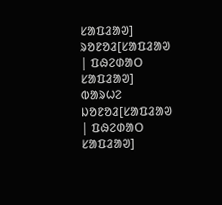ᱥᱟᱯᱲᱟᱣ]
ᱨᱚᱱᱚᱲ[ᱥᱟᱯᱲᱟᱣ | ᱯᱷᱮᱰᱟᱛ ᱥᱟᱯᱲᱟᱣ]
ᱵᱟᱨᱦᱮ ᱡᱚᱱᱚᱲ[ᱥᱟᱯᱲᱟᱣ | ᱯᱷᱮᱰᱟᱛ ᱥᱟᱯᱲᱟᱣ]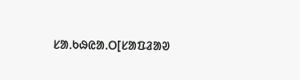ᱥᱟᱹᱠᱷᱭᱟᱹᱛ[ᱥᱟᱯᱲᱟᱣ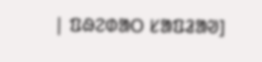| ᱯᱷᱮᱰᱟᱛ ᱥᱟᱯᱲᱟᱣ]